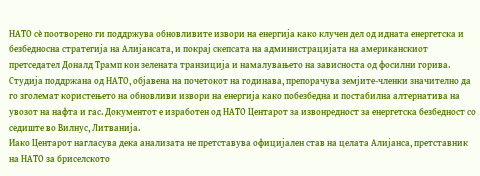НАТО сè поотворено ги поддржува обновливите извори на енергија како клучен дел од идната енергетска и безбедносна стратегија на Алијансата, и покрај скепсата на администрацијата на американскиот претседател Доналд Трамп кон зелената транзиција и намалувањето на зависноста од фосилни горива.
Студија поддржана од НАТО, објавена на почетокот на годинава, препорачува земјите-членки значително да го зголемат користењето на обновливи извори на енергија како побезбедна и постабилна алтернатива на увозот на нафта и гас. Документот е изработен од НАТО Центарот за извонредност за енергетска безбедност со седиште во Вилнус, Литванија.
Иако Центарот нагласува дека анализата не претставува официјален став на целата Алијанса, претставник на НАТО за бриселското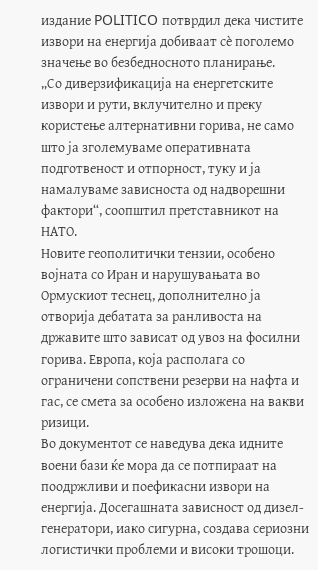издание POLITICO потврдил дека чистите извори на енергија добиваат сè поголемо значење во безбедносното планирање.
„Со диверзификација на енергетските извори и рути, вклучително и преку користење алтернативни горива, не само што ја зголемуваме оперативната подготвеност и отпорност, туку и ја намалуваме зависноста од надворешни фактори“, соопштил претставникот на НАТО.
Новите геополитички тензии, особено војната со Иран и нарушувањата во Ормускиот теснец, дополнително ја отворија дебатата за ранливоста на државите што зависат од увоз на фосилни горива. Европа, која располага со ограничени сопствени резерви на нафта и гас, се смета за особено изложена на вакви ризици.
Во документот се наведува дека идните воени бази ќе мора да се потпираат на поодржливи и поефикасни извори на енергија. Досегашната зависност од дизел-генератори, иако сигурна, создава сериозни логистички проблеми и високи трошоци.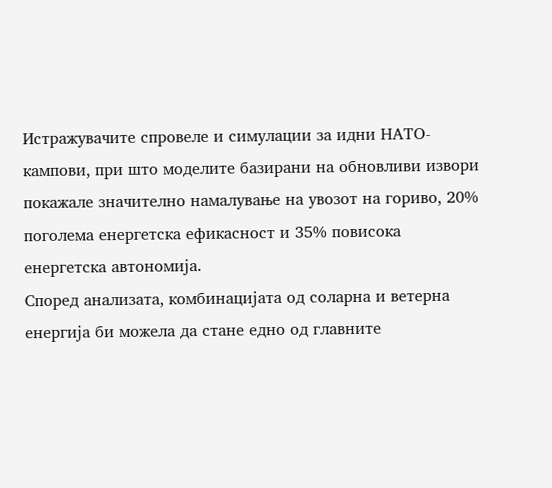Истражувачите спровеле и симулации за идни НАТО-кампови, при што моделите базирани на обновливи извори покажале значително намалување на увозот на гориво, 20% поголема енергетска ефикасност и 35% повисока енергетска автономија.
Според анализата, комбинацијата од соларна и ветерна енергија би можела да стане едно од главните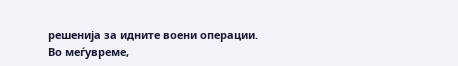решенија за идните воени операции.
Во меѓувреме,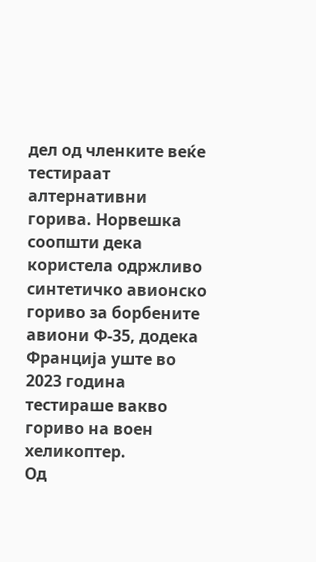дел од членките веќе тестираат алтернативни горива. Норвешка соопшти дека користела одржливо синтетичко авионско гориво за борбените авиони Ф-35, додека Франција уште во 2023 година тестираше вакво гориво на воен хеликоптер.
Од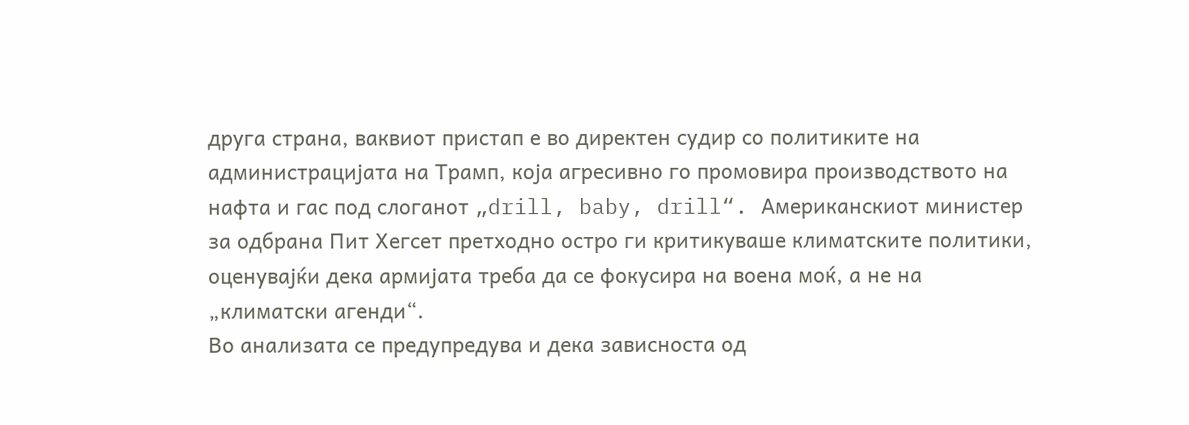друга страна, ваквиот пристап е во директен судир со политиките на администрацијата на Трамп, која агресивно го промовира производството на нафта и гас под слоганот „drill, baby, drill“. Американскиот министер за одбрана Пит Хегсет претходно остро ги критикуваше климатските политики, оценувајќи дека армијата треба да се фокусира на воена моќ, а не на „климатски агенди“.
Во анализата се предупредува и дека зависноста од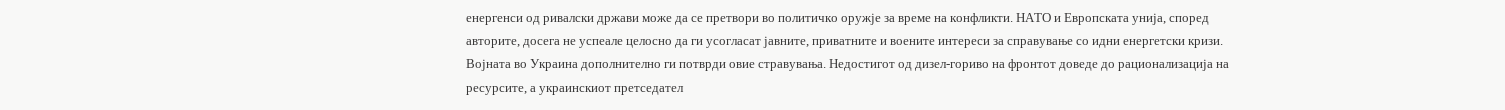енергенси од ривалски држави може да се претвори во политичко оружје за време на конфликти. НАТО и Европската унија, според авторите, досега не успеале целосно да ги усогласат јавните, приватните и воените интереси за справување со идни енергетски кризи.
Војната во Украина дополнително ги потврди овие стравувања. Недостигот од дизел-гориво на фронтот доведе до рационализација на ресурсите, а украинскиот претседател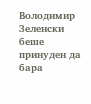Володимир Зеленски беше принуден да бара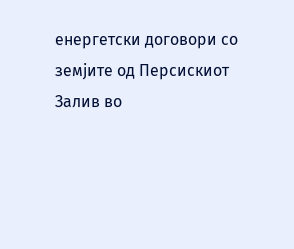енергетски договори со земјите од Персискиот Залив во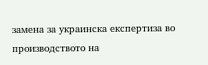замена за украинска експертиза во производството на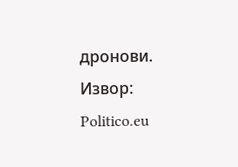дронови.
Извор: Politico.eu